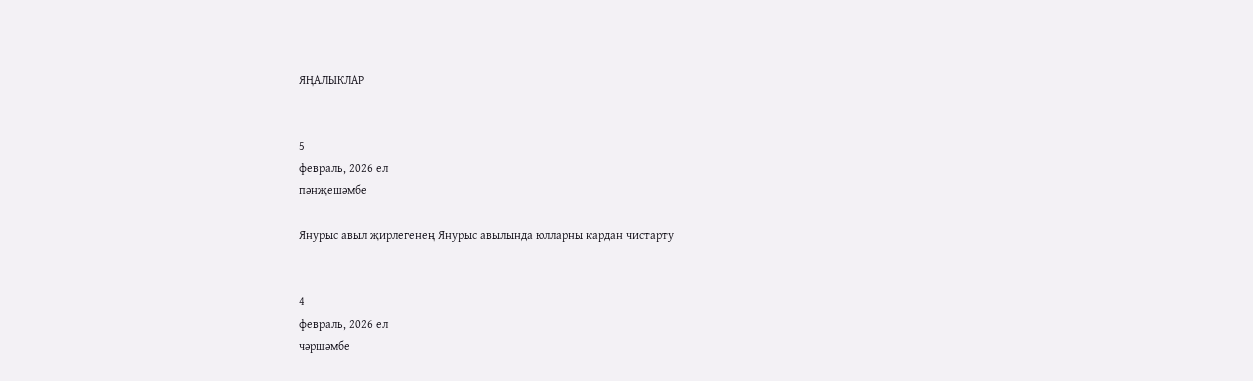ЯҢАЛЫКЛАР


5
февраль, 2026 ел
пәнҗешәмбе

Янурыс авыл җирлегенең Янурыс авылында юлларны кардан чистарту


4
февраль, 2026 ел
чәршәмбе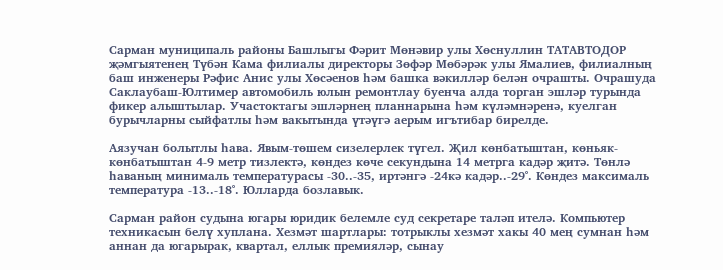Сарман муниципаль районы Башлыгы Фәрит Мөнәвир улы Хөснуллин ТАТАВТОДОР җәмгыятенең Түбән Кама филиалы директоры Зөфәр Мөбәрәк улы Ямалиев, филиалның баш инженеры Рәфис Анис улы Хөсәенов һәм башка вәкилләр белән очрашты. Очрашуда Саклаубаш-Юлтимер автомобиль юлын ремонтлау буенча алда торган эшләр турында фикер алыштылар. Участоктагы эшләрнең планнарына һәм күләмнәренә, куелган бурычларны сыйфатлы һәм вакытында үтәүгә аерым игътибар бирелде.

Аязучан болытлы һава. Явым-төшем сизелерлек түгел. Җил көнбатыштан, көньяк-көнбатыштан 4-9 метр тизлектә, көндез көче секундына 14 метрга кадәр җитә. Төнлә һаваның минималь температурасы -30..-35, иртәнгә -24кә кадәр..-29˚. Көндез максималь температура -13..-18˚. Юлларда бозлавык.

Сарман район судына югары юридик белемле суд секретаре таләп ителә. Компьютер техникасын белү хуплана. Хезмәт шартлары: тотрыклы хезмәт хакы 40 мең сумнан һәм аннан да югарырак, квартал, еллык премияләр, сынау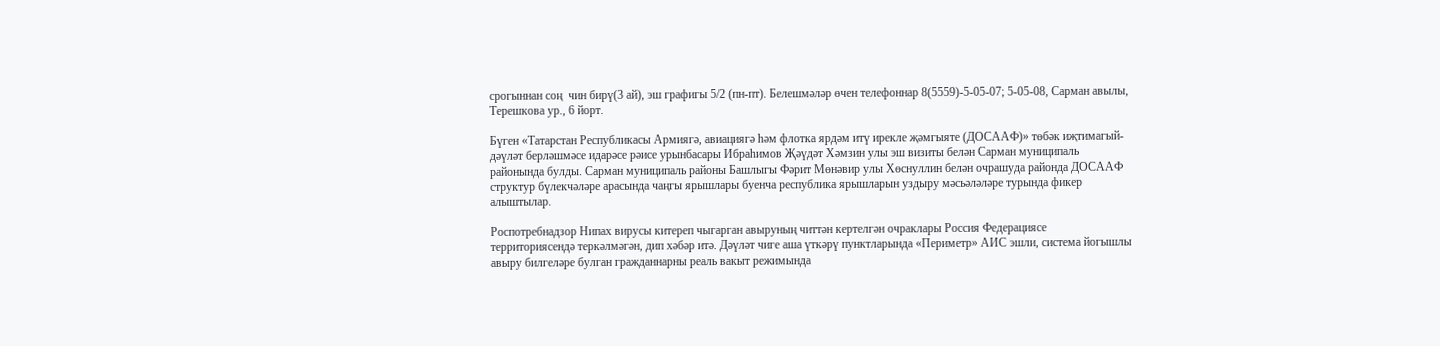срогыннан соң  чин бирү(3 ай), эш графигы 5/2 (пн-пт). Белешмәләр өчен телефоннар 8(5559)-5-05-07; 5-05-08, Сарман авылы, Терешкова ур., 6 йорт.

Бүген «Татарстан Республикасы Армиягә, авиациягә һәм флотка ярдәм итү ирекле җәмгыяте (ДОСААФ)» төбәк иҗтимагый-дәүләт берләшмәсе идарәсе рәисе урынбасары Ибраһимов Җәүдәт Хәмзин улы эш визиты белән Сарман муниципаль районында булды. Сарман муниципаль районы Башлыгы Фәрит Мөнәвир улы Хөснуллин белән очрашуда районда ДОСААФ структур бүлекчәләре арасында чаңгы ярышлары буенча республика ярышларын уздыру мәсьәләләре турында фикер алыштылар.

Роспотребнадзор Нипах вирусы китереп чыгарган авыруның читтән кертелгән очраклары Россия Федерациясе территориясендә теркәлмәгән, дип хәбәр итә. Дәүләт чиге аша үткәрү пунктларында «Периметр» АИС эшли, система йогышлы авыру билгеләре булган гражданнарны реаль вакыт режимында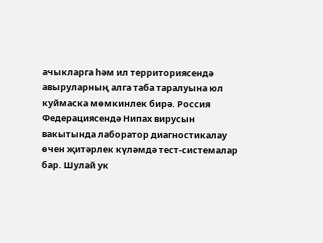ачыкларга һәм ил территориясендә авыруларның алга таба таралуына юл куймаска мөмкинлек бирә. Россия Федерациясендә Нипах вирусын вакытында лаборатор диагностикалау өчен җитәрлек күләмдә тест-системалар бар. Шулай ук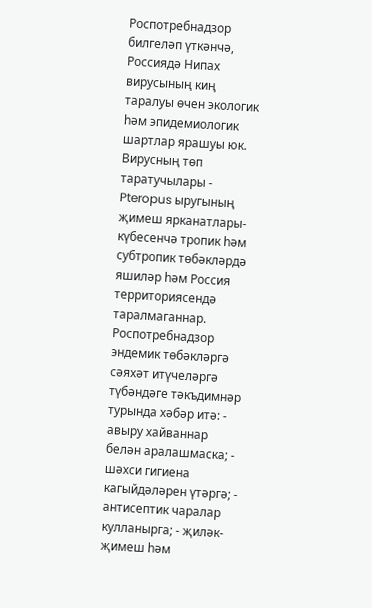Роспотребнадзор билгеләп үткәнчә, Россиядә Нипах вирусының киң таралуы өчен экологик һәм эпидемиологик шартлар ярашуы юк. Вирусның төп таратучылары - Pteropus ыругының җимеш ярканатлары-күбесенчә тропик һәм субтропик төбәкләрдә яшиләр һәм Россия территориясендә таралмаганнар. Роспотребнадзор эндемик төбәкләргә сәяхәт итүчеләргә түбәндәге тәкъдимнәр турында хәбәр итә: - авыру хайваннар белән аралашмаска; - шәхси гигиена кагыйдәләрен үтәргә; - антисептик чаралар кулланырга; - җиләк-җимеш һәм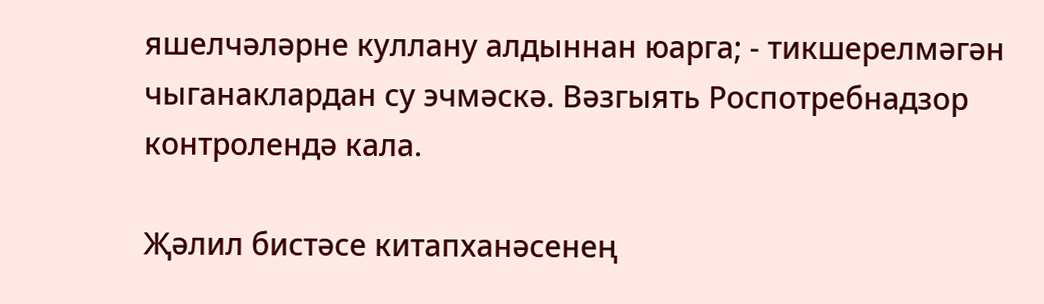яшелчәләрне куллану алдыннан юарга; - тикшерелмәгән чыганаклардан су эчмәскә. Вәзгыять Роспотребнадзор контролендә кала.

Җәлил бистәсе китапханәсенең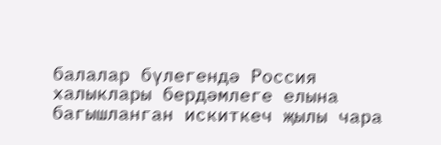балалар бүлегендә Россия халыклары бердәмлеге елына багышланган искиткеч җылы чара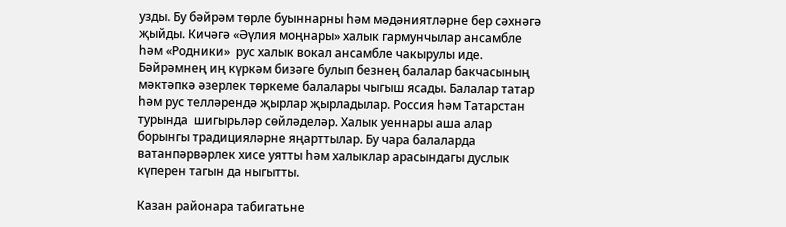узды. Бу бәйрәм төрле буыннарны һәм мәдәниятләрне бер сәхнәгә җыйды. Кичәгә «Әүлия моңнары» халык гармунчылар ансамбле һәм «Родники»  рус халык вокал ансамбле чакырулы иде. Бәйрәмнең иң күркәм бизәге булып безнең балалар бакчасының мәктәпкә әзерлек төркеме балалары чыгыш ясады. Балалар татар һәм рус телләрендә җырлар җырладылар. Россия һәм Татарстан турында  шигырьләр сөйләделәр. Халык уеннары аша алар борынгы традицияләрне яңарттылар. Бу чара балаларда ватанпәрвәрлек хисе уятты һәм халыклар арасындагы дуслык күперен тагын да ныгытты.

Казан районара табигатьне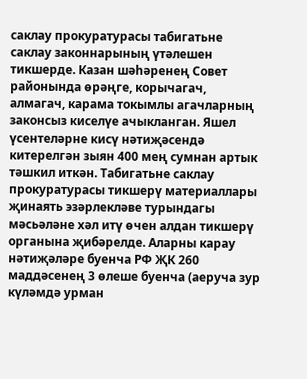саклау прокуратурасы табигатьне саклау законнарының үтәлешен тикшерде. Казан шәһәренең Совет районында өрәңге, корычагач, алмагач, карама токымлы агачларның законсыз киселүе ачыкланган. Яшел үсентеләрне кисү нәтиҗәсендә китерелгән зыян 400 мең сумнан артык тәшкил иткән. Табигатьне саклау прокуратурасы тикшерү материаллары җинаять эзәрлекләве турындагы мәсьәләне хәл итү өчен алдан тикшерү органына җибәрелде. Аларны карау нәтиҗәләре буенча РФ ҖК 260 маддәсенең 3 өлеше буенча (аеруча зур күләмдә урман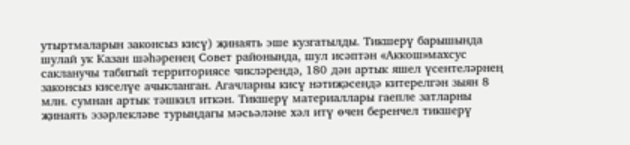утыртмаларын законсыз кисү) җинаять эше кузгатылды. Тикшерү барышында шулай ук Казан шәһәренең Совет районында, шул исәптән «Аккош»махсус сакланучы табигый территориясе чикләрендә, 180 дән артык яшел үсентеләрнең законсыз киселүе ачыкланган. Агачларны кисү нәтиҗәсендә китерелгән зыян 8 млн. сумнан артык тәшкил иткән. Тикшерү материаллары гаепле затларны җинаять эзәрлекләве турындагы мәсьәләне хәл итү өчен беренчел тикшерү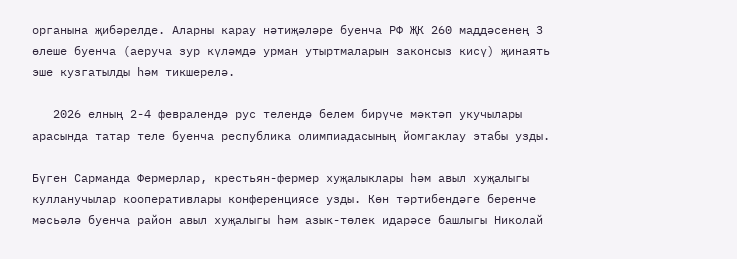органына җибәрелде. Аларны карау нәтиҗәләре буенча РФ ҖК 260 маддәсенең 3 өлеше буенча (аеруча зур күләмдә урман утыртмаларын законсыз кисү) җинаять эше кузгатылды һәм тикшерелә.

   2026 елның 2-4 февралендә рус телендә белем бирүче мәктәп укучылары арасында татар теле буенча республика олимпиадасының йомгаклау этабы узды.

Бүген Сарманда Фермерлар, крестьян-фермер хуҗалыклары һәм авыл хуҗалыгы кулланучылар кооперативлары конференциясе узды. Көн тәртибендәге беренче мәсьәлә буенча район авыл хуҗалыгы һәм азык-төлек идарәсе башлыгы Николай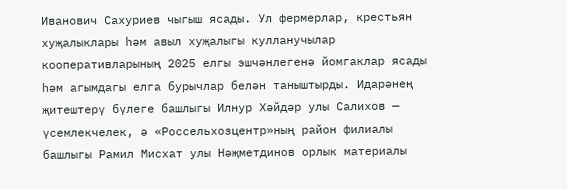Иванович Сахуриев чыгыш ясады. Ул фермерлар, крестьян хуҗалыклары һәм авыл хуҗалыгы кулланучылар кооперативларының 2025 елгы эшчәнлегенә йомгаклар ясады һәм агымдагы елга бурычлар белән таныштырды. Идарәнең җитештерү бүлеге башлыгы Илнур Хәйдәр улы Салихов — үсемлекчелек, ә «Россельхозцентр»ның район филиалы башлыгы Рамил Мисхат улы Нәҗметдинов орлык материалы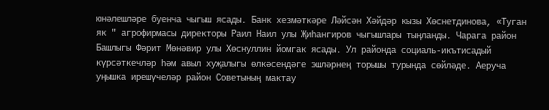юнәлешләре буенча чыгыш ясады. Банк хезмәткәре Ләйсән Хәйдәр кызы Хөснетдинова, «Туган як " агрофирмасы директоры Раил Наил улы Җиһангиров чыгышлары тыңланды. Чарага район Башлыгы Фәрит Мөнәвир улы Хөснуллин йомгак ясады. Ул районда социаль-икътисадый күрсәткечләр һәм авыл хуҗалыгы өлкәсендәге эшләрнең торышы турында сөйләде. Аеруча уңышка ирешүчеләр район Советының мактау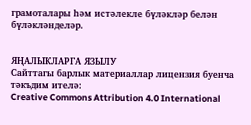грамоталары һәм истәлекле бүләкләр белән бүләкләнделәр.


ЯҢАЛЫКЛАРГА ЯЗЫЛУ
Сайттагы барлык материаллар лицензия буенча тәкъдим ителә:
Creative Commons Attribution 4.0 International